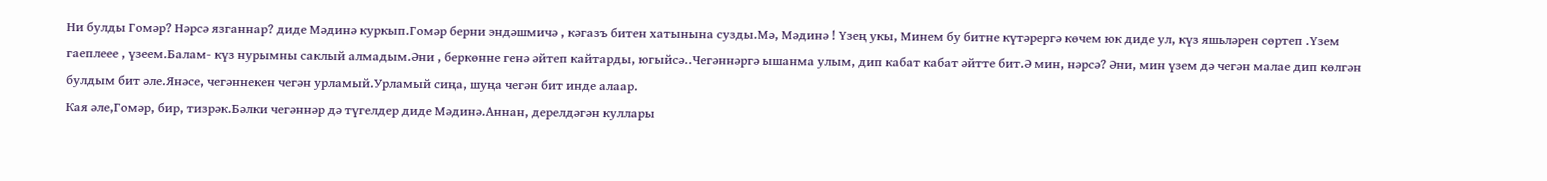Ни булды Гомәр? Нәрсә язганнар? диде Мәдинә куркып.Гомәр берни эндәшмичә , кәгазъ битен хатынына сузды.Мә, Мәдинә ! Үзең укы, Минем бу битне күтәрергә көчем юк диде ул, күз яшьләрен сөртеп .Үзем гаеплеее , үзеем.Балам- күз нурымны саклый алмадым.Әни , беркөнне генә әйтеп кайтарды, югыйсә..Чегәннәргә ышанма улым, дип кабат кабат әйтте бит.Ә мин, нәрсә? Әни, мин үзем дә чегән малае дип көлгән булдым бит әле.Янәсе, чегәннекен чегән урламый.Урламый сиңа, шуңа чегән бит инде алаар.
Кая әле,Гомәр, бир, тизрәк.Бәлки чегәннәр дә түгелдер диде Мәдинә.Аннан, дерелдәгән куллары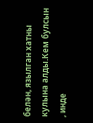белән, язылган хатны кулына алды.Кем булсын , инде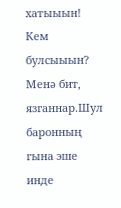хатыыын! Кем булсыыын? Менә бит, язганнар.Шул баронның гына эше инде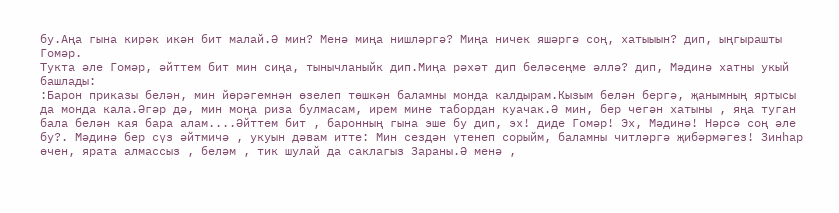бу.Аңа гына кирәк икән бит малай.Ә мин? Менә миңа нишләргә? Миңа ничек яшәргә соң, хатыыын? дип, ыңгырашты Гомәр.
Тукта әле Гомәр, әйттем бит мин сиңа, тынычланыйк дип.Миңа рәхәт дип беләсеңме әллә? дип, Мәдинә хатны укый башлады:
:Барон приказы белән, мин йөрәгемнән өзелеп төшкән баламны монда калдырам.Кызым белән бергә, җанымның яртысы да монда кала.Әгәр дә, мин моңа риза булмасам, ирем мине табордан куачак.Ә мин, бер чегән хатыны , яңа туган бала белән кая бара алам....Әйттем бит , баронның гына эше бу дип, эх! диде Гомәр! Эх, Мәдинә! Нәрсә соң әле бу?. Мәдинә бер сүз әйтмичә , укуын дәвам итте: Мин сездән үтенеп сорыйм, баламны читләргә җибәрмәгез! Зинһар өчен, ярата алмассыз , беләм , тик шулай да саклагыз Зараны.Ә менә ,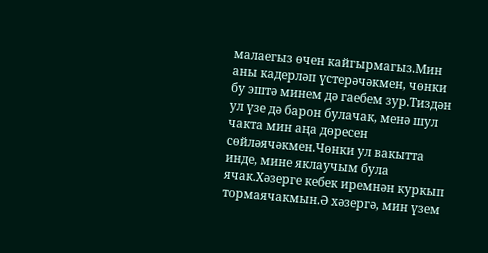малаегыз өчен кайгырмагыз.Мин аны кадерләп үстерәчәкмен, чөнки бу эштә минем дә гаебем зур.Тиздән ул үзе дә барон булачак, менә шул чакта мин аңа дөресен сөйләячәкмен.Чөнки ул вакытта инде, мине яклаучым була ячак.Хәзерге кебек иремнән куркып тормаячакмын.Ә хәзергә, мин үзем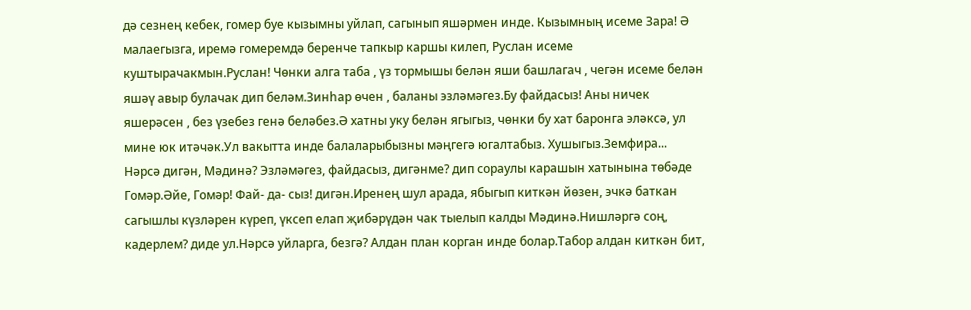дә сезнең кебек, гомер буе кызымны уйлап, сагынып яшәрмен инде. Кызымның исеме Зара! Ә малаегызга, иремә гомеремдә беренче тапкыр каршы килеп, Руслан исеме куштырачакмын.Руслан! Чөнки алга таба , үз тормышы белән яши башлагач , чегән исеме белән яшәү авыр булачак дип беләм.Зинһар өчен , баланы эзләмәгез.Бу файдасыз! Аны ничек яшерәсен , без үзебез генә беләбез.Ә хатны уку белән ягыгыз, чөнки бу хат баронга эләксә, ул мине юк итәчәк.Ул вакытта инде балаларыбызны мәңгегә югалтабыз. Хушыгыз.Земфира...
Нәрсә дигән, Мәдинә? Эзләмәгез, файдасыз, дигәнме? дип сораулы карашын хатынына төбәде Гомәр.Әйе, Гомәр! Фай- да- сыз! дигән.Иренең шул арада, ябыгып киткән йөзен, эчкә баткан сагышлы күзләрен күреп, үксеп елап җибәрүдән чак тыелып калды Мәдинә.Нишләргә соң, кадерлем? диде ул.Нәрсә уйларга, безгә? Алдан план корган инде болар.Табор алдан киткән бит,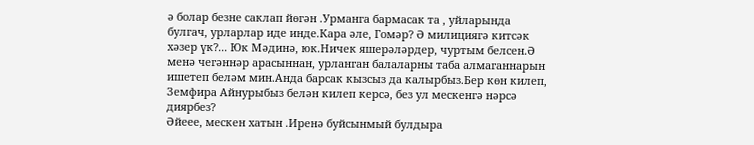ә болар безне саклап йөгән .Урманга бармасак та , уйларында булгач, урларлар иде инде.Кара әле, Гомәр? Ә милициягә китсәк хәзер үк?... Юк Мәдинә, юк.Ничек яшерәләрдер, чуртым белсен.Ә менә чегәннәр арасыннан, урланган балаларны таба алмаганнарын ишетеп беләм мин.Анда барсак кызсыз да калырбыз.Бер көн килеп, Земфира Айнурыбыз белән килеп керсә, без ул мескенгә нәрсә диярбез?
Әйеее, мескен хатын .Иренә буйсынмый булдыра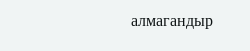алмагандыр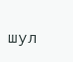шул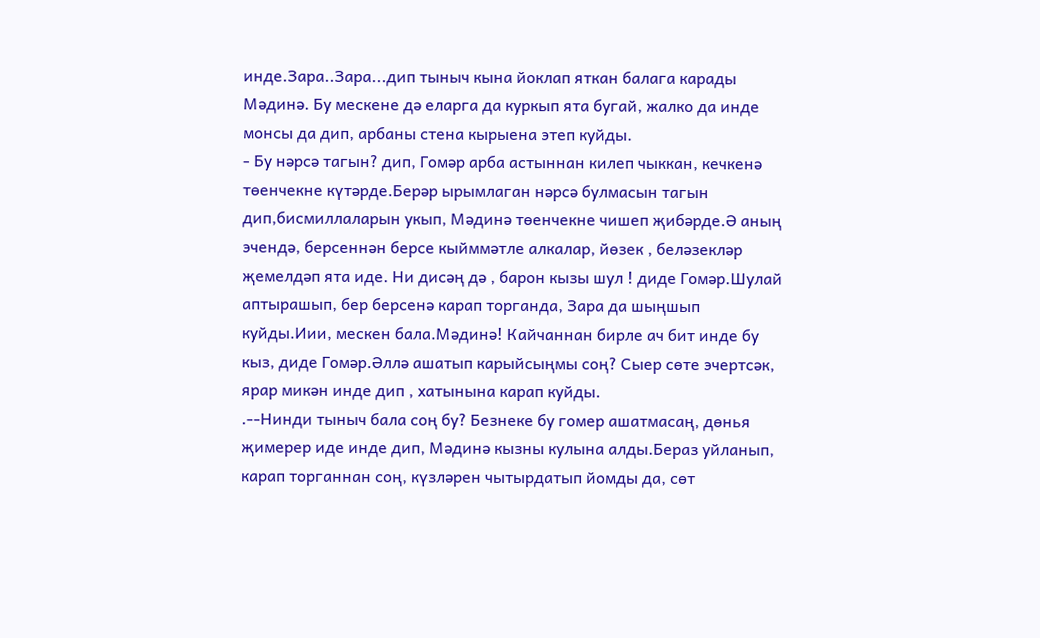инде.Зара..Зара...дип тыныч кына йоклап яткан балага карады Мәдинә. Бу мескене дә еларга да куркып ята бугай, жалко да инде монсы да дип, арбаны стена кырыена этеп куйды.
- Бу нәрсә тагын? дип, Гомәр арба астыннан килеп чыккан, кечкенә төенчекне күтәрде.Берәр ырымлаган нәрсә булмасын тагын дип,бисмиллаларын укып, Мәдинә төенчекне чишеп җибәрде.Ә аның эчендә, берсеннән берсе кыйммәтле алкалар, йөзек , беләзекләр җемелдәп ята иде. Ни дисәң дә , барон кызы шул ! диде Гомәр.Шулай аптырашып, бер берсенә карап торганда, Зара да шыңшып куйды.Иии, мескен бала.Мәдинә! Кайчаннан бирле ач бит инде бу кыз, диде Гомәр.Әллә ашатып карыйсыңмы соң? Сыер сөте эчертсәк, ярар микән инде дип , хатынына карап куйды.
.--Нинди тыныч бала соң бу? Безнеке бу гомер ашатмасаң, дөнья җимерер иде инде дип, Мәдинә кызны кулына алды.Бераз уйланып, карап торганнан соң, күзләрен чытырдатып йомды да, сөт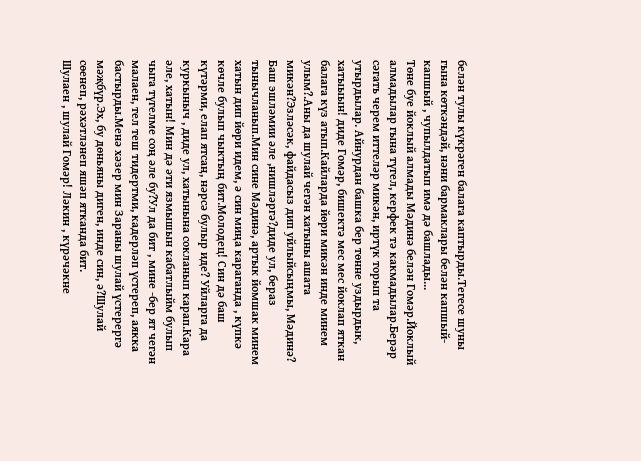белән тулы күкрәген балага каптырды.Тегесе шуны гына көткәндәй, нәни бармаклары белән капшый- капшый , чупылдатып имә дә башлады...
Төне буе йоклый алмады Мәдинә белән Гомәр.Йоклый алмадылар гына түгел, керфек тә какмадылар.Берәр сәгать черем иттеләр микән, иртүк торып та утырдылар. Айнурдан башка бер төнне уздырдык, хатыыын! диде Гомәр, бишектә мес мес йоклап яткан балага күз атып.Кайларда йөри микән инде минем улым?.Аны да шулай чегән хатыны ашата микән?Эзләсәк, файдасыз дип уйлыйсыңмы, Мәдинә? Баш эшләмии әле ,нишләргә?диде ул, бераз тынычланып.Мин сине Мәдинә, артык йомшак минем хатын дип йөри идем, ә син миңа караганда , күпкә көчле булып чыктың бит.Молодец! Син дә баш күтәрми, елап ятсаң, нәрсә булыр иде? Уйларга да куркыныч , диде ул, хатынына сокланып карап.Кара әле, хатын! Мин дә әти язмышын кабатлыйм булып чыга түгелме соң әле бу?Ул да бит , мине -бер ят чегән малаен, тел теш тидертми, кадерләп үстереп, аякка бастырды.Менә хәзер мин Зараны шулай үстерергә мәҗбүр.Эх, бу дөньяны диген, инде син, ә?Шулай сөенеп, рәхәтләнеп яшәп ятканда бит.
Шулаен , шулай Гомәр! Ләкин , күрәчәкне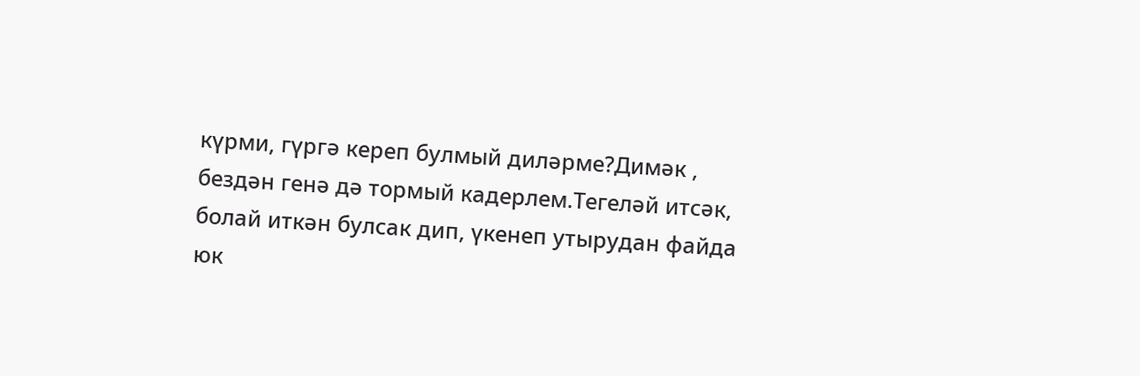күрми, гүргә кереп булмый диләрме?Димәк , бездән генә дә тормый кадерлем.Тегеләй итсәк, болай иткән булсак дип, үкенеп утырудан файда юк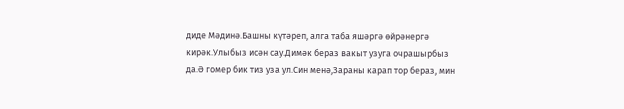диде Мәдинә.Башны күтәреп, алга таба яшәргә өйрәнергә кирәк.Улыбыз исән сау.Димәк бераз вакыт узуга очрашырбыз да.Ә гомер бик тиз уза ул.Син менә,Зараны карап тор бераз, мин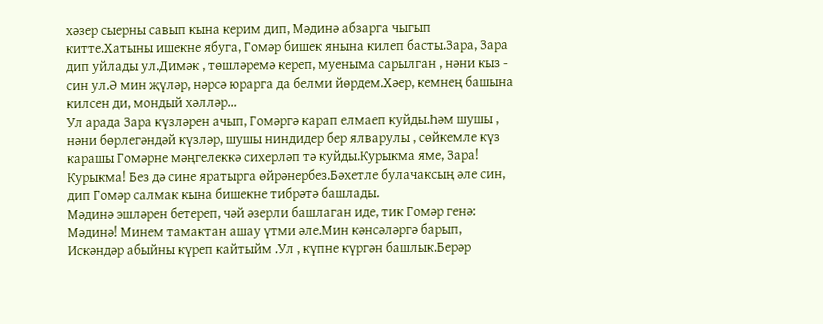хәзер сыерны савып кына керим дип, Мәдинә абзарга чыгып китте.Хатыны ишекне ябуга, Гомәр бишек янына килеп басты.Зара, Зара дип уйлады ул.Димәк , төшләремә кереп, муеныма сарылган , нәни кыз - син ул.Ә мин җүләр, нәрсә юрарга да белми йөрдем.Хәер, кемнең башына килсен ди, мондый хәлләр...
Ул арада Зара күзләрен ачып, Гомәргә карап елмаеп куйды.Һәм шушы , нәни бөрлегәндәй күзләр, шушы ниндидер бер ялварулы , сөйкемле күз карашы Гомәрне мәңгелеккә сихерләп тә куйды.Курыкма яме, Зара! Курыкма! Без дә сине яратырга өйрәнербез.Бәхетле булачаксың әле син, дип Гомәр салмак кына бишекне тибрәтә башлады.
Мәдинә эшләрен бетереп, чәй әзерли башлаган иде, тик Гомәр генә: Мәдинә! Минем тамактан ашау үтми әле.Мин кәнсәләргә барып, Искәндәр абыйны күреп кайтыйм .Ул , күпне күргән башлык.Берәр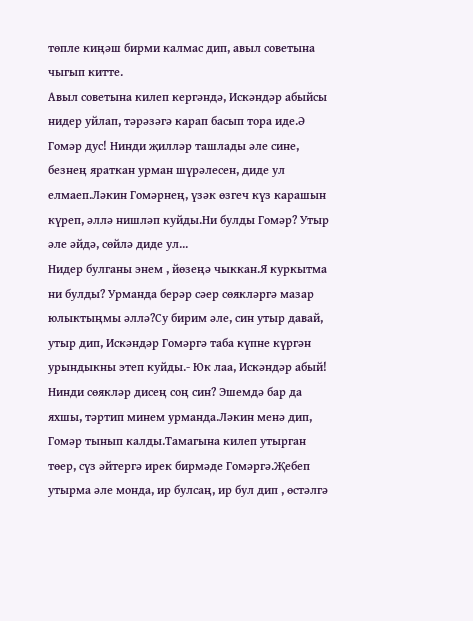төпле киңәш бирми калмас дип, авыл советына чыгып китте.
Авыл советына килеп кергәндә, Искәндәр абыйсы нидер уйлап, тәрәзәгә карап басып тора иде.Ә Гомәр дус! Нинди җилләр ташлады әле сине, безнең яраткан урман шүрәлесен, диде ул елмаеп.Ләкин Гомәрнең, үзәк өзгеч күз карашын күреп, әллә нишләп куйды.Ни булды Гомәр? Утыр әле әйдә, сөйлә диде ул...
Нидер булганы энем , йөзеңә чыккан.Я куркытма ни булды? Урманда берәр сәер сөякләргә мазар юлыктыңмы әллә?Су бирим әле, син утыр давай, утыр дип, Искәндәр Гомәргә таба күпне күргән урындыкны этеп куйды.- Юк лаа, Искәндәр абый! Нинди сөякләр дисең соң син? Эшемдә бар да яхшы, тәртип минем урманда.Ләкин менә дип, Гомәр тынып калды.Тамагына килеп утырган төер, сүз әйтергә ирек бирмәде Гомәргә.Җебеп утырма әле монда, ир булсаң, ир бул дип , өстәлгә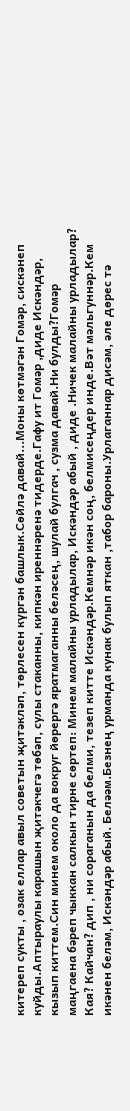китереп сукты , озак еллар авыл советын җитәкләп, төрлесен күргән башлык.Сөйлә давай...Моны көтмәгән Гомәр, сискәнеп куйды.Аптыраулы карашын җитәкчегә төбәп, сулы стаканны, кипкән иреннәренә тидерде.Гафу ит Гомәр ,диде Искәндәр, кызып киттем.Син минем около да вокруг йөрергә яратмаганны беләсең, шулай булгач , сузма давай.Ни булды?Гомәр маңгаена бәреп чыккан салкын тирне сөртеп: Минем малайны урладылар, Искәндәр абый , диде .Ничек малайны урладылар? Кая? Кайчан? дип , ни сораганын да белми, тезеп китте Искәндәр.Кемнәр икән соң, белмисеңдер инде.Вәт мәльгуннәр.Кем икәнен беләм, Искәндәр абый. Беләәм.Безнең урманда кунак булып яткан ,табор бароны.Урлаганнар дисәм, әле дөрес тә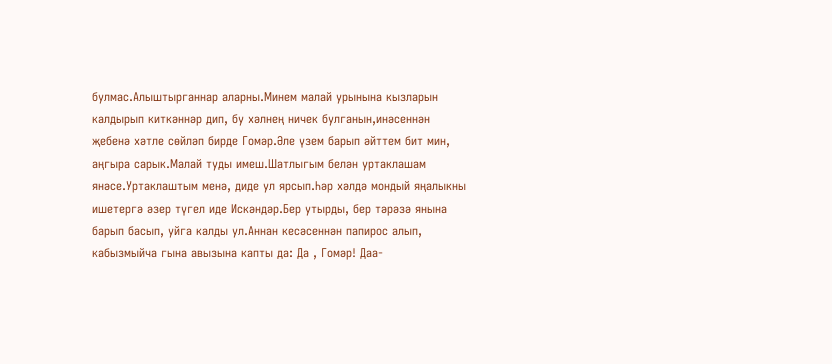булмас.Алыштырганнар аларны.Минем малай урынына кызларын калдырып киткәннәр дип, бу хәлнең ничек булганын,инәсеннән җебенә хәтле сөйләп бирде Гомәр.Әле үзем барып әйттем бит мин, аңгыра сарык.Малай туды имеш.Шатлыгым белән уртаклашам янәсе.Уртаклаштым менә, диде ул ярсып.Һәр хәлдә мондый яңалыкны ишетергә әзер түгел иде Искәндәр.Бер утырды, бер тәрәзә янына барып басып, уйга калды ул.Аннан кесәсеннән папирос алып, кабызмыйча гына авызына капты да: Да , Гомәр! Даа-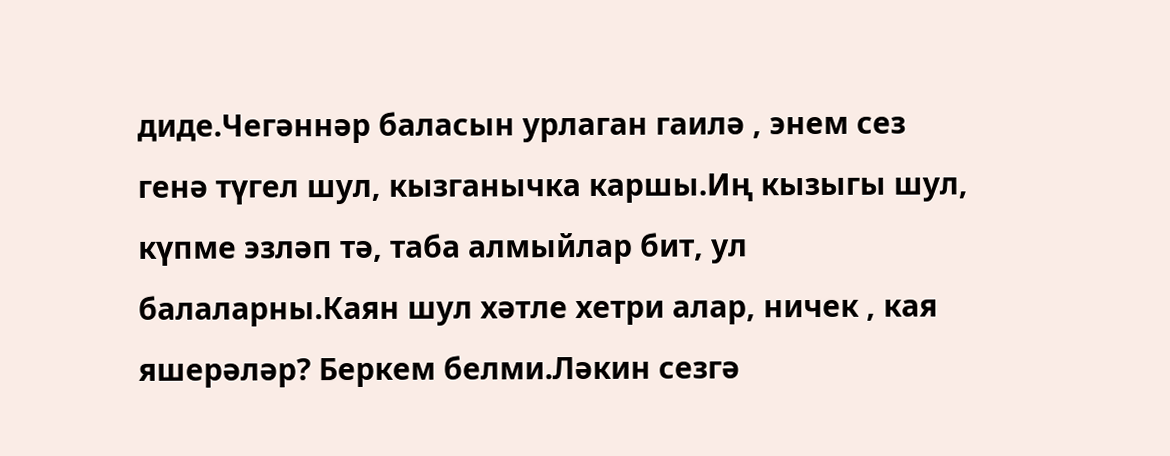диде.Чегәннәр баласын урлаган гаилә , энем сез генә түгел шул, кызганычка каршы.Иң кызыгы шул, күпме эзләп тә, таба алмыйлар бит, ул балаларны.Каян шул хәтле хетри алар, ничек , кая яшерәләр? Беркем белми.Ләкин сезгә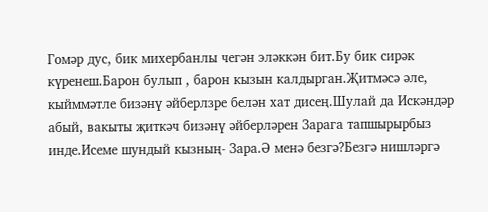Гомәр дус, бик михербанлы чегән эләккән бит.Бу бик сирәк күренеш.Барон булып , барон кызын калдырган.Җитмәсә әле, кыйммәтле бизәнү әйберлзре белән хат дисең.Шулай да Искәндәр абый, вакыты җиткәч бизәнү әйберләрен Зарага тапшырырбыз инде.Исеме шундый кызның- Зара.Ә менә безгә?Безгә нишләргә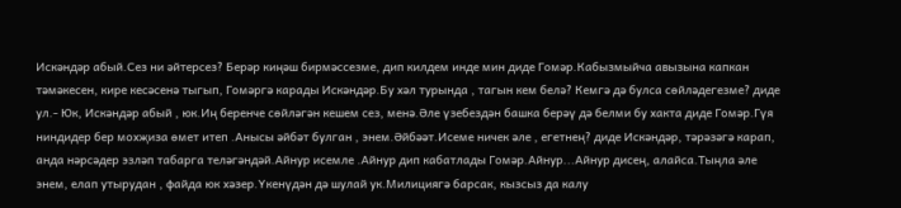Искәндәр абый.Сез ни әйтерсез? Берәр киңәш бирмәссезме, дип килдем инде мин диде Гомәр.Кабызмыйча авызына капкан тәмәкесен, кире кесәсенә тыгып, Гомәргә карады Искәндәр.Бу хәл турында , тагын кем белә? Кемгә дә булса сөйләдегезме? диде ул.- Юк, Искәндәр абый , юк.Иң беренче сөйләгән кешем сез, менә.Әле үзебездән башка берәү дә белми бу хакта диде Гомәр.Гүя ниндидер бер мохҗиза өмет итеп .Анысы әйбәт булган , энем.Әйбәәт.Исеме ничек әле , егетнең? диде Искәндәр, тәрәзәгә карап, анда нәрсәдер эзләп табарга теләгәндәй.Айнур исемле .Айнур дип кабатлады Гомәр.Айнур...Айнур дисең, алайса.Тыңла әле энем, елап утырудан , файда юк хәзер.Үкенүдән дә шулай ук.Милициягә барсак, кызсыз да калу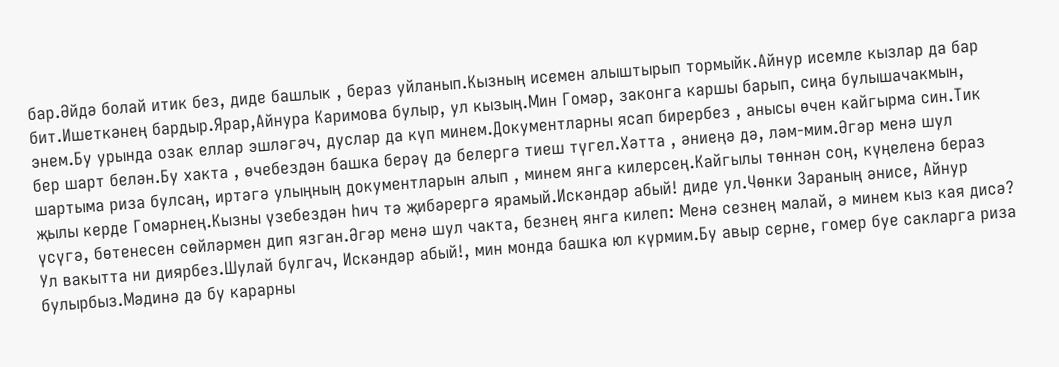бар.Әйдә болай итик без, диде башлык , бераз уйланып.Кызның исемен алыштырып тормыйк.Айнур исемле кызлар да бар бит.Ишеткәнең бардыр.Ярар,Айнура Каримова булыр, ул кызың.Мин Гомәр, законга каршы барып, сиңа булышачакмын, энем.Бу урында озак еллар эшләгәч, дуслар да күп минем.Документларны ясап бирербез , анысы өчен кайгырма син.Тик бер шарт белән.Бу хакта , өчебездән башка берәү дә белергә тиеш түгел.Хәтта , әниеңә дә, ләм-мим.Әгәр менә шул шартыма риза булсаң, иртәгә улыңның документларын алып , минем янга килерсең.Кайгылы төннән соң, күңеленә бераз җылы керде Гомәрнең.Кызны үзебездән һич тә җибәрергә ярамый.Искәндәр абый! диде ул.Чөнки Зараның әнисе, Айнур үсүгә, бөтенесен сөйләрмен дип язган.Әгәр менә шул чакта, безнең янга килеп: Менә сезнең малай, ә минем кыз кая дисә? Ул вакытта ни диярбез.Шулай булгач, Искәндәр абый!, мин монда башка юл күрмим.Бу авыр серне, гомер буе сакларга риза булырбыз.Мәдинә дә бу карарны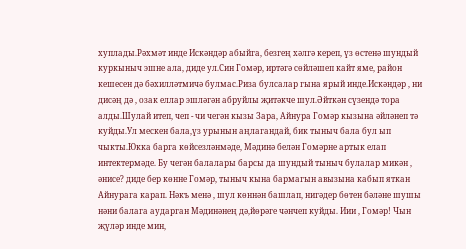хуплады.Рәхмәт инде Искәндәр абыйга, безгең хәлгә кереп, үз өстенә шундый куркыныч эшне ала, диде ул.Син Гомәр, иртәгә сөйләшеп кайт яме, район кешесен дә бәхилләтмичә булмас.Риза булсалар гына ярый инде.Искәндәр , ни дисәң дә , озак еллар эшләгән абруйлы җитәкче шул.Әйткән сүзендә тора алды.Шулай итеп, чеп - чи чегән кызы Зара, Айнура Гомәр кызына әйләнеп тә куйды.Ул мескен бала,үз урынын аңлагандай, бик тыныч бала бул ып чыкты.Юкка барга көйсезләнмәде, Мәдинә белән Гомәрне артык елап интектермәде. Бу чегән балалары барсы да шундый тыныч булалар микән , әнисе? диде бер көнне Гомәр, тыныч кына бармагын авызына кабып яткан Айнурага карап. Нәкъ менә , шул көннән башлап, нигәдер бөтен бәләне шушы нәни балага аударган Мәдинәнең дә,йөрәге чәнчеп куйды. Иии , Гомәр! Чын җүләр инде мин,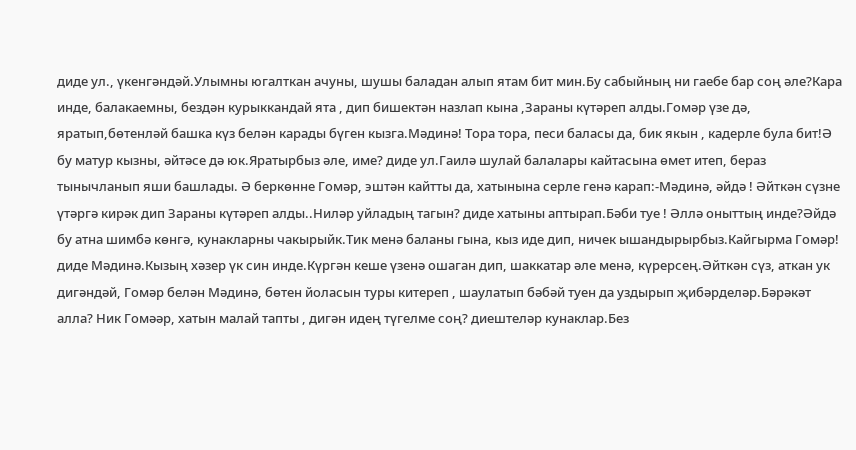диде ул., үкенгәндәй.Улымны югалткан ачуны, шушы баладан алып ятам бит мин.Бу сабыйның ни гаебе бар соң әле?Кара инде, балакаемны, бездән курыккандай ята , дип бишектән назлап кына ,Зараны күтәреп алды.Гомәр үзе дә, яратып,бөтенләй башка күз белән карады бүген кызга.Мәдинә! Тора тора, песи баласы да, бик якын , кадерле була бит!Ә бу матур кызны, әйтәсе дә юк.Яратырбыз әле, име? диде ул.Гаилә шулай балалары кайтасына өмет итеп, бераз тынычланып яши башлады. Ә беркөнне Гомәр, эштән кайтты да, хатынына серле генә карап:-Мәдинә, әйдә ! Әйткән сүзне үтәргә кирәк дип Зараны күтәреп алды..Ниләр уйладың тагын? диде хатыны аптырап.Бәби туе ! Әллә оныттың инде?Әйдә бу атна шимбә көнгә, кунакларны чакырыйк.Тик менә баланы гына, кыз иде дип, ничек ышандырырбыз.Кайгырма Гомәр! диде Мәдинә.Кызың хәзер үк син инде.Күргән кеше үзенә ошаган дип, шаккатар әле менә, күрерсең.Әйткән сүз, аткан ук дигәндәй, Гомәр белән Мәдинә, бөтен йоласын туры китереп , шаулатып бәбәй туен да уздырып җибәрделәр.Бәрәкәт алла? Ник Гомәәр, хатын малай тапты , дигән идең түгелме соң? диештеләр кунаклар.Без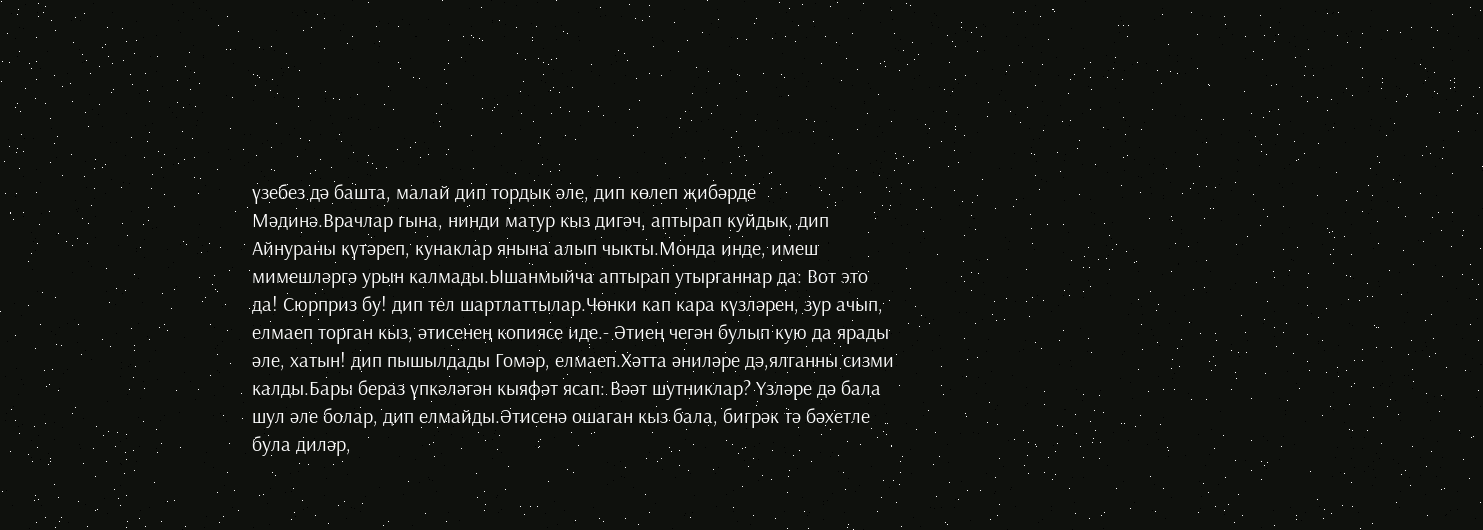үзебез дә башта, малай дип тордык әле, дип көлеп җибәрде Мәдинә.Врачлар гына, нинди матур кыз дигәч, аптырап куйдык, дип Айнураны күтәреп, кунаклар янына алып чыкты.Монда инде, имеш мимешләргә урын калмады.Ышанмыйча аптырап утырганнар да: Вот это да! Сюрприз бу! дип тел шартлаттылар.Чөнки кап кара күзләрен, зур ачып, елмаеп торган кыз, әтисенең копиясе иде.- Әтиең чегән булып кую да ярады әле, хатын! дип пышылдады Гомәр, елмаеп.Хәтта әниләре дә,ялганны сизми калды.Бары бераз үпкәләгән кыяфәт ясап: Вәәт шутниклар? Үзләре дә бала шул әле болар, дип елмайды.Әтисенә ошаган кыз бала, бигрәк тә бәхетле була диләр,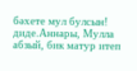бәхете мул булсын! диде.Аннары, Мулла абзый, бик матур итеп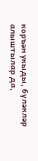коръән укыды, бүләкләр алыштылар да,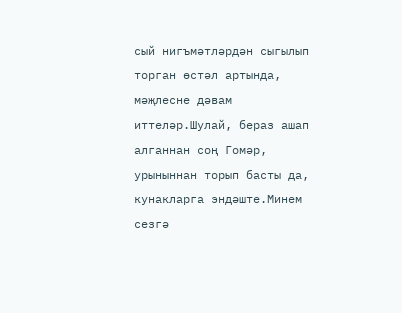сый нигъмәтләрдән сыгылып торган өстәл артында, мәҗлесне дәвам иттеләр.Шулай, бераз ашап алганнан соң Гомәр, урыныннан торып басты да, кунакларга эндәште.Минем сезгә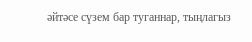әйтәсе сүзем бар туганнар, тыңлагыз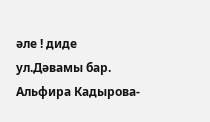әле ! диде ул.Дәвамы бар.
Альфира Кадырова-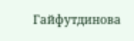Гайфутдинова